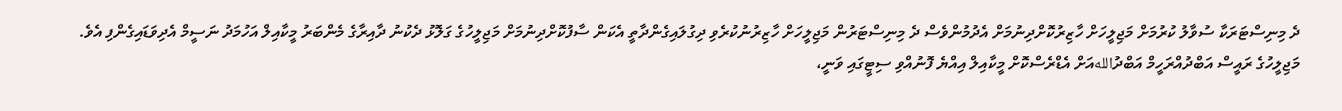ދެ މިނިސްޓަރަކާ ސުވާލު ކުރުމަށް މަޖިލީހަށް ހާޒިރުކޮށްދިނުމަށް އެދުމުންވެސް ދެ މިނިސްޓަރުން މަޖިލީހަށް ހާޒިރުނުކުރެވި ދިގުލައިގެންދާތީ އެކަން ސާފުކޮށްދިނުމަށް މަޖިލީހުގެ ގަލޮޅު ދެކުނު ދާއިރާގެ މެންބަރު މީކާއިލް އަހުމަދު ނަސީމް އެދިވަޑައިގެންފި އެވެ.
މަޖިލީހުގެ ރައީސް އަބްދުއްރަހީމް އަބްދުاللهއަށް އެޑްރެސްކޮށް މީކާއިލް އިއްޔެ ފޮނުއްވި ސިޓީގައި ވަނީ،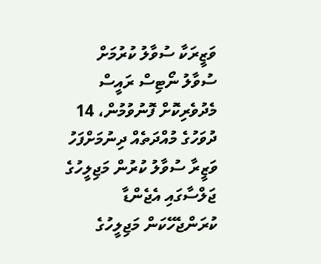ވަޒީރަކާ ސުވާލު ކުރުމަށް ސުވާލު ނޯޓިސް ރައީސް މެދުވެރިކޮށް ފޮނުވުމުން، 14 ދުވަހުގެ މުއްދަތެއް ދިނުމަށްފަހު ވަޒީރާ ސުވާލު ކުރުން މަޖިލީހުގެ ޖަލްސާގައި އެޖެންޑާ ކުރަންޖެހޭކަން މަޖިލީހުގެ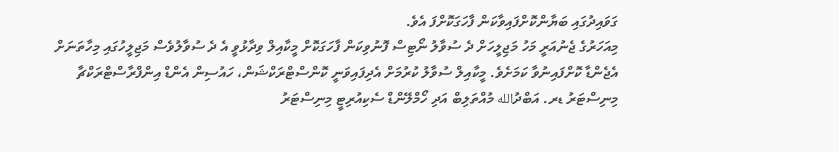ގަވައިދުގައި ބަޔާންކޮށްފައިވާކަން ފާހަގަކޮށްފަ އެވެ.
މިއަހަރުގެ ޖެނުއަރީ މަހު މަޖިލީހަށް ދެ ސުވާލު ނޯޓިސް ފޮނުވިކަން ފާހަގަކޮށް މީކާއިލް ވިދާޅުވީ އެ ދެ ސުވާލުވެސް މަޖިލީހުގައި މިހާތަނަށް އެޖެންޑާ ކޮށްފައިނުވާ ކަމަށެވެ. މީކާއިލް ސުވާލު ކުރުމަށް އެދިފައިވަނީ ކޮންސްޓްރަކްޝަން، ހައުސިން އެންޑް އިންފްރާސްޓްރަކްޗާ މިނިސްޓަރު ޑރ. އަބްދުالله މުއްތަލިބް އަދި ހޯމްލޭންޑް ސެކިއުރިޓީ މިނިސްޓަރު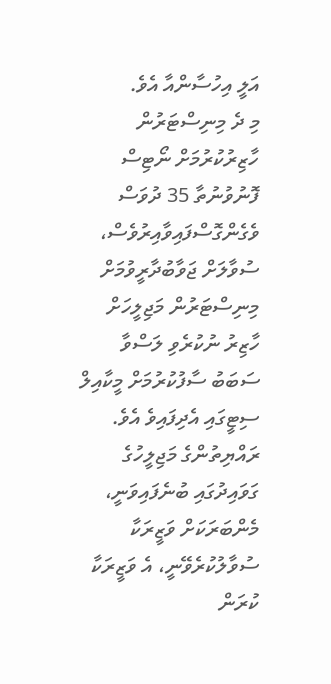އަލީ އިހުސާންއާ އެވެ.
މި ދެ މިނިސްޓަރުން ހާޒިރުކުރުމަށް ނޯޓިސް ފޮނުވުނުތާ 35 ދުވަސް ވެގެންގޮސްފައިވާއިރުވެސް، ސުވާލަށް ޖަވާބުދާރީވުމަށް މިނިސްޓަރުން މަޖިލީހަށް ހާޒިރު ނުކުރެވި ލަސްވާ ސަބަބު ސާފުކުރުމަށް މީކާއިލް ސިޓީގައި އެދިފައިވެ އެވެ.
ރައްޔިތުންގެ މަޖިލީހުގެ ގަވައިދުގައި ބުނެފައިވަނީ، މެންބަރަކަށް ވަޒީރަކާ ސުވާލުކުރެވޭނީ، އެ ވަޒީރަކާ ކުރަން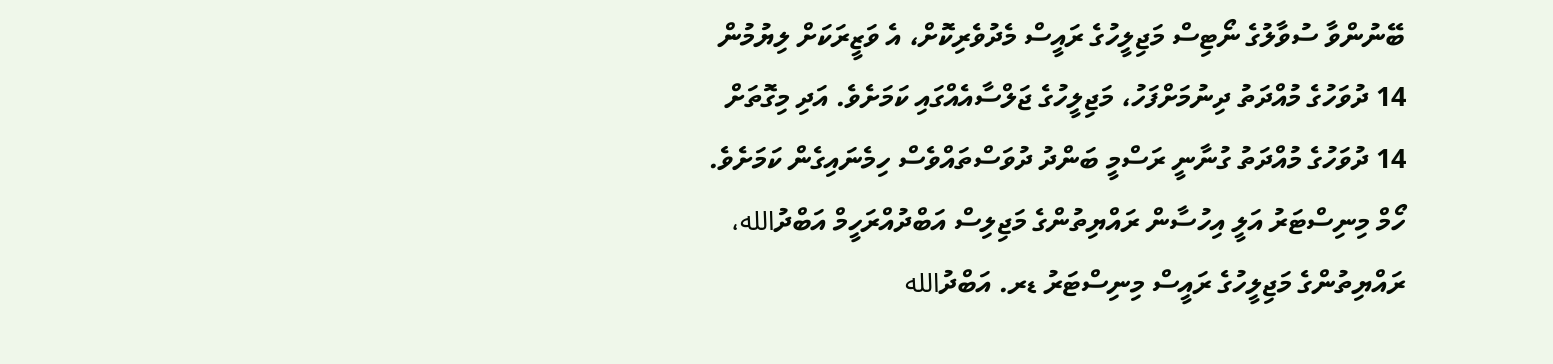ބޭނުންވާ ސުވާލުގެ ނޯޓިސް މަޖިލީހުގެ ރައީސް މެދުވެރިކޮށް، އެ ވަޒީރަކަށް ލިޔުމުން 14 ދުވަހުގެ މުއްދަތު ދިނުމަށްފަހު، މަޖިލީހުގެ ޖަލްސާއެއްގައި ކަމަށެވެ. އަދި މިގޮތަށް 14 ދުވަހުގެ މުއްދަތު ގުނާނީ ރަސްމީ ބަންދު ދުވަސްތައްވެސް ހިމެނައިގެން ކަމަށެވެ.
ހޯމް މިނިސްޓަރު އަލީ އިހުސާން ރައްޔިތުންގެ މަޖިލިސް އަބްދުއްރަހީމް އަބްދުالله، ރައްޔިތުންގެ މަޖިލީހުގެ ރައީސް މިނިސްޓަރު ޑރ. އަބްދުالله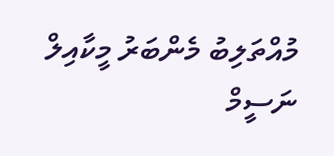މުއްތަލިބު މެންބަރު މީކާއިލް ނަސީމް